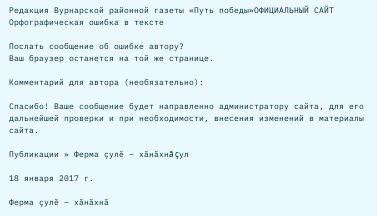Редакция Вурнарской районной газеты «Путь победы»ОФИЦИАЛЬНЫЙ САЙТ
Орфографическая ошибка в тексте

Послать сообщение об ошибке автору?
Ваш браузер останется на той же странице.

Комментарий для автора (необязательно):

Спасибо! Ваше сообщение будет направленно администратору сайта, для его дальнейшей проверки и при необходимости, внесения изменений в материалы сайта.

Публикации » Ферма çулĕ – хăнăхнă çул

18 января 2017 г.

Ферма çулĕ – хăнăхнă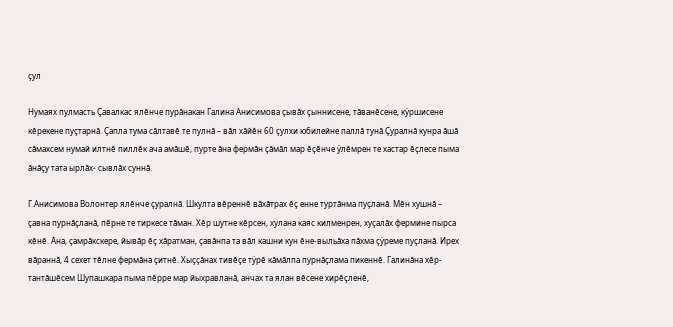çул

Нумаях пулмасть Çавалкас ялĕнче пурăнакан Галина Анисимова çывăх çыннисене, тăванĕсене, кÿршисене кĕрекене пуçтарнă. Çапла тума сăлтавĕ те пулнă – вăл хăйĕн 60 çулхи юбилейне паллă тунă.Çуралнă кунра ăшă сăмахсем нумай илтнĕ пиллĕк ача амăшĕ, пурте ăна фермăн çăмăл мар ĕçĕнче ÿлĕмрен те хастар ĕçлесе пыма ăнăçу тата ырлăх- сывлăх суннă.

Г.Анисимова Волонтер ялĕнче çуралнă. Шкулта вĕреннĕ вăхăтрах ĕç енне туртăнма пуçланă. Мĕн хушнă – çавна пурнăçланă, пĕрне те тиркесе тăман. Хĕр шутне кĕрсен, хулана каяс килменрен, хуçалăх фермине пырса кĕнĕ. Ăна, çамрăкскере, йывăр ĕç хăратман, çавăнпа та вăл кашни кун ĕне-выльăха пăхма çÿреме пуçланă. Ирех вăраннă, 4 сехет тĕлне фермăна çитнĕ. Хыççăнах тивĕçе тÿрĕ кăмăлпа пурнăçлама пикеннĕ. Галинăна хĕр-тантăшĕсем Шупашкара пыма пĕрре мар йыхравланă, анчах та ялан вĕсене хирĕçленĕ,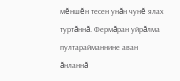мĕншĕн тесен унăн чунĕ ялах туртăннă. Фермăран уйрăлма пултарайманнине аван ăнланнă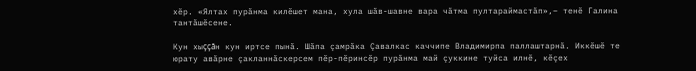хĕр. «Ялтах пурăнма килĕшет мана, хула шăв-шавне вара чăтма пултараймастăп»,– тенĕ Галина тантăшĕсене.

Кун хыççăн кун иртсе пынă. Шăпа çамрăка Çавалкас каччипе Владимирпа паллаштарнă. Иккĕшĕ те юрату авăрне çакланнăскерсем пĕр-пĕринсĕр пурăнма май çуккине туйса илнĕ, кĕçех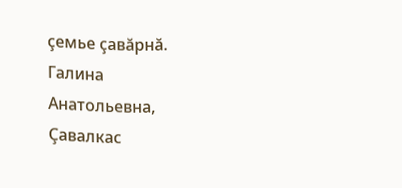çемье çавăрнă. Галина Анатольевна, Çавалкас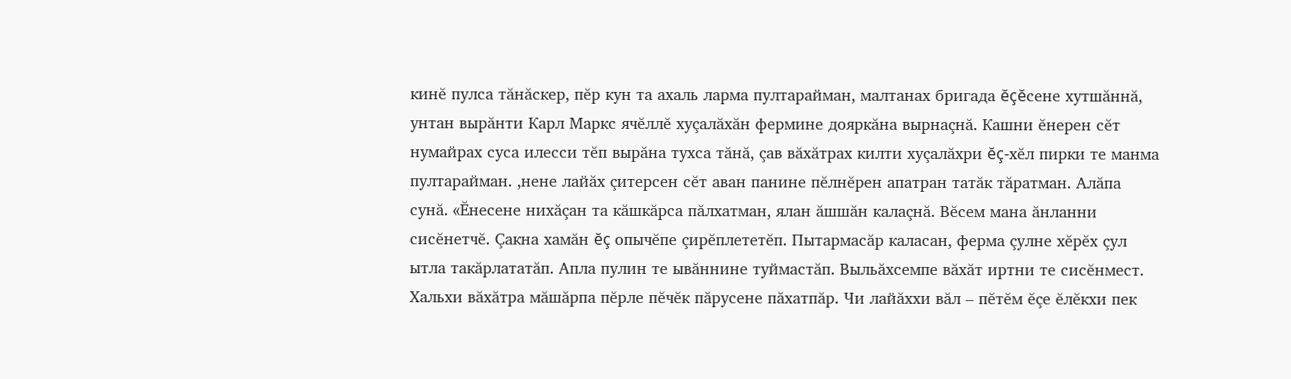кинĕ пулса тăнăскер, пĕр кун та ахаль ларма пултарайман, малтанах бригада ĕçĕсене хутшăннă, унтан вырăнти Карл Маркс ячĕллĕ хуçалăхăн фермине дояркăна вырнаçнă. Кашни ĕнерен сĕт нумайрах суса илесси тĕп вырăна тухса тăнă, çав вăхăтрах килти хуçалăхри ĕç-хĕл пирки те манма пултарайман. ,нене лайăх çитерсен сĕт аван панине пĕлнĕрен апатран татăк тăратман. Алăпа сунă. «Ĕнесене нихăçан та кăшкăрса пăлхатман, ялан ăшшăн калаçнă. Вĕсем мана ăнланни сисĕнетчĕ. Çакна хамăн ĕç опычĕпе çирĕплететĕп. Пытармасăр каласан, ферма çулне хĕрĕх çул ытла такăрлататăп. Апла пулин те ывăннине туймастăп. Выльăхсемпе вăхăт иртни те сисĕнмест. Хальхи вăхăтра мăшăрпа пĕрле пĕчĕк пăрусене пăхатпăр. Чи лайăххи вăл – пĕтĕм ĕçе ĕлĕкхи пек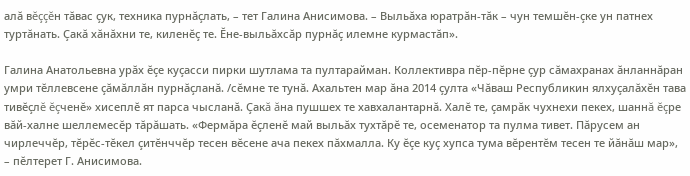алă вĕççĕн тăвас çук, техника пурнăçлать, – тет Галина Анисимова. – Выльăха юратрăн-тăк – чун темшĕн-çке ун патнех туртăнать. Çакă хăнăхни те, киленĕç те. Ĕне-выльăхсăр пурнăç илемне курмастăп».

Галина Анатольевна урăх ĕçе куçасси пирки шутлама та пултарайман. Коллективра пĕр-пĕрне çур сăмахранах ăнланнăран умри тĕллевсене çăмăллăн пурнăçланă. /сĕмне те тунă. Ахальтен мар ăна 2014 çулта «Чăваш Республикин ялхуçалăхĕн тава тивĕçлĕ ĕçченĕ» хисеплĕ ят парса чысланă. Çакă ăна пушшех те хавхалантарнă. Халĕ те, çамрăк чухнехи пекех, шаннă ĕçре вăй-халне шеллемесĕр тăрăшать. «Фермăра ĕçленĕ май выльăх тухтăрĕ те, осеменатор та пулма тивет. Пăрусем ан чирлеччĕр, тĕрĕс-тĕкел çитĕнччĕр тесен вĕсене ача пекех пăхмалла. Ку ĕçе куç хупса тума вĕрентĕм тесен те йăнăш мар», – пĕлтерет Г. Анисимова.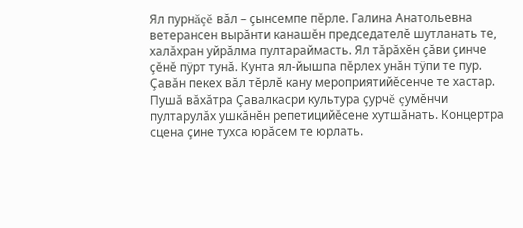Ял пурнăçĕ вăл – çынсемпе пĕрле. Галина Анатольевна ветерансен вырăнти канашĕн председателĕ шутланать те, халăхран уйрăлма пултараймасть. Ял тăрăхĕн çăви çинче çĕнĕ пÿрт тунă. Кунта ял-йышпа пĕрлех унăн тÿпи те пур. Çавăн пекех вăл тĕрлĕ кану мероприятийĕсенче те хастар. Пушă вăхăтра Çавалкасри культура çурчĕ çумĕнчи пултарулăх ушкăнĕн репетицийĕсене хутшăнать. Концертра сцена çине тухса юрăсем те юрлать.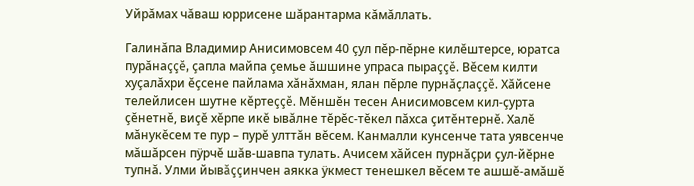Уйрăмах чăваш юррисене шăрантарма кăмăллать.

Галинăпа Владимир Анисимовсем 40 çул пĕр-пĕрне килĕштерсе, юратса пурăнаççĕ, çапла майпа çемье ăшшине упраса пыраççĕ. Вĕсем килти хуçалăхри ĕçсене пайлама хăнăхман, ялан пĕрле пурнăçлаççĕ. Хăйсене телейлисен шутне кĕртеççĕ. Мĕншĕн тесен Анисимовсем кил-çурта çĕнетнĕ, виçĕ хĕрпе икĕ ывăлне тĕрĕс-тĕкел пăхса çитĕнтернĕ. Халĕ мăнукĕсем те пур – пурĕ улттăн вĕсем. Канмалли кунсенче тата уявсенче мăшăрсен пÿрчĕ шăв-шавпа тулать. Ачисем хăйсен пурнăçри çул-йĕрне тупнă. Улми йывăççинчен аякка ÿкмест тенешкел вĕсем те ашшĕ-амăшĕ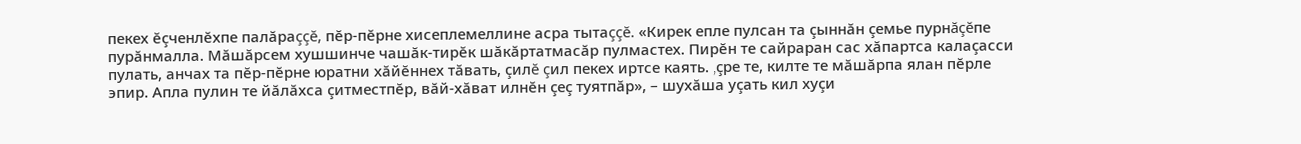пекех ĕçченлĕхпе палăраççĕ, пĕр-пĕрне хисеплемеллине асра тытаççĕ. «Кирек епле пулсан та çыннăн çемье пурнăçĕпе пурăнмалла. Мăшăрсем хушшинче чашăк-тирĕк шăкăртатмасăр пулмастех. Пирĕн те сайраран сас хăпартса калаçасси пулать, анчах та пĕр-пĕрне юратни хăйĕннех тăвать, çилĕ çил пекех иртсе каять. ,çре те, килте те мăшăрпа ялан пĕрле эпир. Апла пулин те йăлăхса çитместпĕр, вăй-хăват илнĕн çеç туятпăр», – шухăша уçать кил хуçи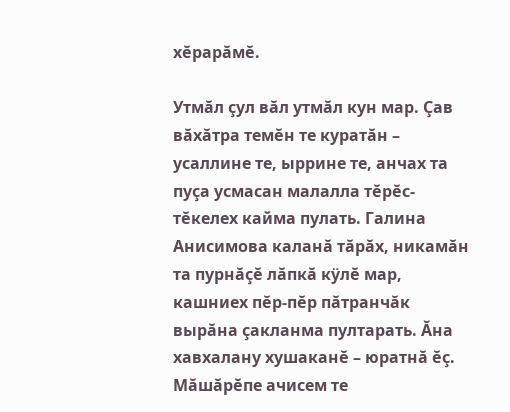хĕрарăмĕ.

Утмăл çул вăл утмăл кун мар. Çав вăхăтра темĕн те куратăн – усаллине те, ыррине те, анчах та пуçа усмасан малалла тĕрĕс-тĕкелех кайма пулать. Галина Анисимова каланă тăрăх, никамăн та пурнăçĕ лăпкă кÿлĕ мар, кашниех пĕр-пĕр пăтранчăк вырăна çакланма пултарать. Ăна хавхалану хушаканĕ – юратнă ĕç. Мăшăрĕпе ачисем те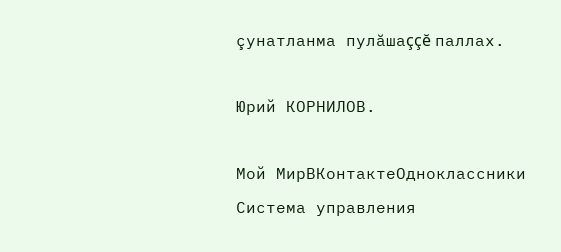çунатланма пулăшаççĕ паллах.

Юрий КОРНИЛОВ.

Мой МирВКонтактеОдноклассники
Система управления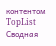контентом
TopList Сводная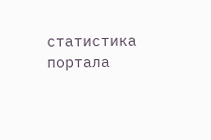статистика портала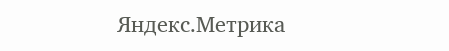Яндекс.Метрика